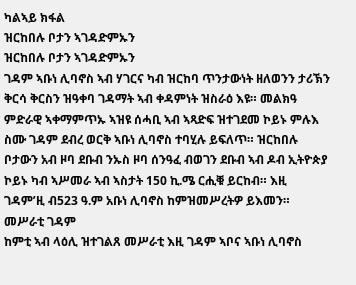ካልኣይ ክፋል
ዝርከበሉ ቦታን ኣገዳድምኡን
ዝርከበሉ ቦታን ኣገዳድምኡን
ገዳም ኣቡነ ሊባኖስ ኣብ ሃገርና ካብ ዝርከባ ጥንታውነት ዘለወንን ታሪኽን ቅርሳ ቅርስን ዝዓቀባ ገዳማት ኣብ ቀዳምነት ዝስራዕ እዩ። መልክዓ ምድራዊ ኣቀማምጥኡ ኣዝዩ ሰሓቢ ኣብ ኣጻድፍ ዝተገደመ ኮይኑ ምሉእ ስሙ ገዳም ደብረ ወርቅ ኣቡነ ሊባኖስ ተባሂሉ ይፍለጥ። ዝርከበሉ ቦታውን አብ ዞባ ደቡብ ንኡስ ዞባ ሰንዓፈ ብወገን ደቡብ ኣብ ዶብ ኢትዮጵያ ኮይኑ ካብ ኣሥመራ ኣብ ኣስታት 150 ኪ.ሜ ርሒቑ ይርከብ። እዚ ገዳም’ዚ ብ523 ዓ.ም አቡነ ሊባኖስ ከምዝመሥረትዎ ይእመን።
መሥራቲ ገዳም
ከምቲ ኣብ ላዕሊ ዝተገልጸ መሥራቲ እዚ ገዳም ኣቦና ኣቡነ ሊባኖስ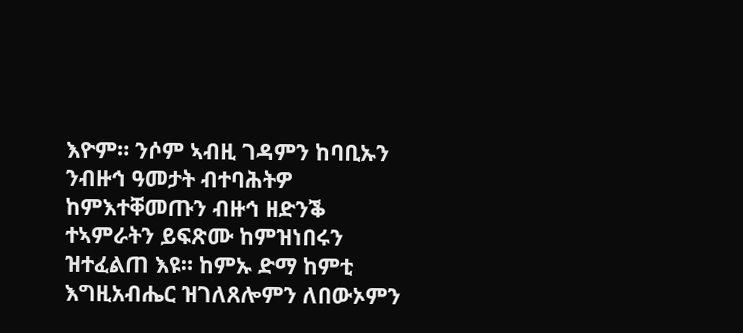እዮም። ንሶም ኣብዚ ገዳምን ከባቢኡን ንብዙኅ ዓመታት ብተባሕትዎ ከምእተቐመጡን ብዙኅ ዘድንቕ ተኣምራትን ይፍጽሙ ከምዝነበሩን ዝተፈልጠ እዩ። ከምኡ ድማ ከምቲ እግዚአብሔር ዝገለጸሎምን ለበውኦምን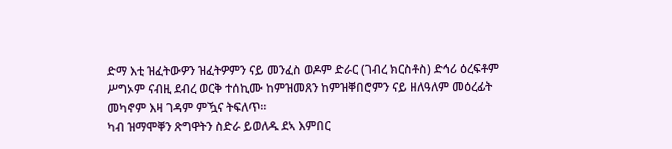ድማ እቲ ዝፈትውዎን ዝፈትዎምን ናይ መንፈስ ወዶም ድራር (ገብረ ክርስቶስ) ድኅሪ ዕረፍቶም ሥግኦም ናብዚ ደብረ ወርቅ ተሰኪሙ ከምዝመጸን ከምዝቐበሮምን ናይ ዘለዓለም መዕረፊት መካኖም እዛ ገዳም ምዃና ትፍለጥ።
ካብ ዝማሞቐን ጽግዋትን ስድራ ይወለዱ ደኣ እምበር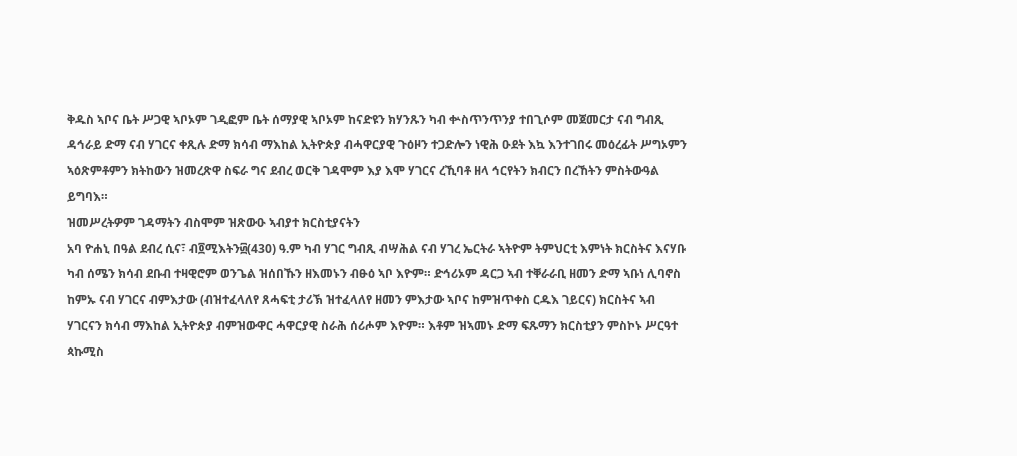ቅዱስ ኣቦና ቤት ሥጋዊ ኣቦኦም ገዲፎም ቤት ሰማያዊ ኣቦኦም ከናድዩን ክሃንጹን ካብ ቍስጥንጥንያ ተበጊሶም መጀመርታ ናብ ግብጺ ዳኅራይ ድማ ናብ ሃገርና ቀጺሉ ድማ ክሳብ ማእከል ኢትዮጵያ ብሓዋርያዊ ጉዕዞን ተጋድሎን ነዊሕ ዑደት እኳ እንተገበሩ መዕረፊት ሥግኦምን ኣዕጽምቶምን ክትከውን ዝመረጽዋ ስፍራ ግና ደብረ ወርቅ ገዳሞም እያ እሞ ሃገርና ረኺባቶ ዘላ ኅርየትን ክብርን በረኸትን ምስትውዓል ይግባእ።
ዝመሥረትዎም ገዳማትን ብስሞም ዝጽውዑ ኣብያተ ክርስቲያናትን
አባ ዮሐኒ በዓል ደብረ ሲና፣ ብ፬ሚእትን፴(430) ዓ.ም ካብ ሃገር ግብጺ ብሣሕል ናብ ሃገረ ኤርትራ ኣትዮም ትምህርቲ እምነት ክርስትና እናሃቡ ካብ ሰሜን ክሳብ ደቡብ ተዛዊሮም ወንጌል ዝሰበኹን ዘእመኑን ብፁዕ ኣቦ እዮም። ድኅሪኦም ዳርጋ ኣብ ተቐራራቢ ዘመን ድማ ኣቡነ ሊባኖስ ከምኡ ናብ ሃገርና ብምእታው (ብዝተፈላለየ ጸሓፍቲ ታሪኽ ዝተፈላለየ ዘመን ምእታው ኣቦና ከምዝጥቀስ ርዱእ ገይርና) ክርስትና ኣብ ሃገርናን ክሳብ ማእከል ኢትዮጵያ ብምዝውዋር ሓዋርያዊ ስራሕ ሰሪሖም እዮም። እቶም ዝኣመኑ ድማ ፍጹማን ክርስቲያን ምስኮኑ ሥርዓተ ጳኩሚስ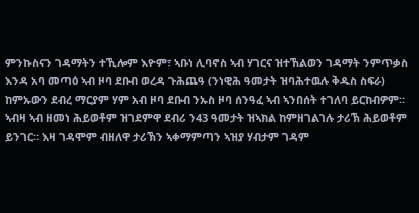ምንኩስናን ገዳማትን ተኺሎም እዮም፣ ኣቡነ ሊባኖስ ኣብ ሃገርና ዝተኸልወን ገዳማት ንምጥቃስ እንዳ አባ መጣዕ ኣብ ዞባ ደቡብ ወረዳ ጉሕጨዓ (ንነዊሕ ዓመታት ዝባሕተዉሉ ቅዱስ ስፍራ) ከምኡውን ደብረ ማርያም ሃም አብ ዞባ ደቡብ ንኡስ ዞባ ሰንዓፈ ኣብ ኣንበሰት ተገለባ ይርከብዎም። ኣብዛ ኣብ ዘመነ ሕይወቶም ዝገደምዋ ደብሪ ን43 ዓመታት ዝኣክል ከምዘገልገሉ ታሪኽ ሕይወቶም ይንገር። እዛ ገዳሞም ብዘለዋ ታሪኽን ኣቀማምጣን ኣዝያ ሃብታም ገዳም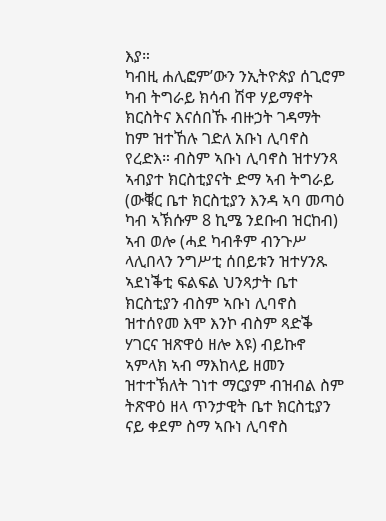እያ።
ካብዚ ሐሊፎም’ውን ንኢትዮጵያ ሰጊሮም ካብ ትግራይ ክሳብ ሽዋ ሃይማኖት ክርስትና እናሰበኹ ብዙኃት ገዳማት ከም ዝተኸሉ ገድለ አቡነ ሊባኖስ የረድእ። ብስም ኣቡነ ሊባኖስ ዝተሃንጻ ኣብያተ ክርስቲያናት ድማ ኣብ ትግራይ (ውቑር ቤተ ክርስቲያን እንዳ ኣባ መጣዕ ካብ ኣኽሱም 8 ኪሜ ንደቡብ ዝርከብ) ኣብ ወሎ (ሓደ ካብቶም ብንጉሥ ላሊበላን ንግሥቲ ሰበይቱን ዝተሃንጹ ኣደነቕቲ ፍልፍል ህንጻታት ቤተ ክርስቲያን ብስም ኣቡነ ሊባኖስ ዝተሰየመ እሞ እንኮ ብስም ጻድቕ ሃገርና ዝጽዋዕ ዘሎ እዩ) ብይኩኖ ኣምላክ ኣብ ማእከላይ ዘመን ዝተተኽለት ገነተ ማርያም ብዝብል ስም ትጽዋዕ ዘላ ጥንታዊት ቤተ ክርስቲያን ናይ ቀደም ስማ ኣቡነ ሊባኖስ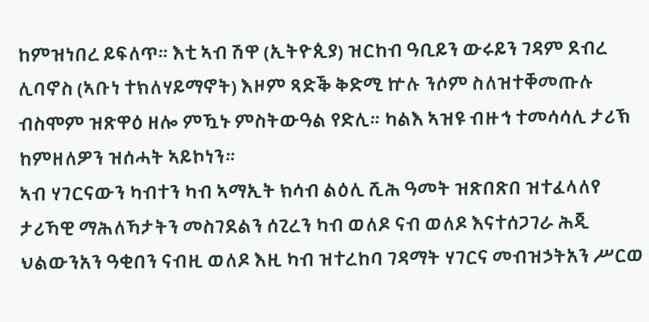ከምዝነበረ ይፍለጥ። እቲ ኣብ ሽዋ (ኢትዮጲያ) ዝርከብ ዓቢይን ውሩይን ገዳም ደብረ ሊባኖስ (ኣቡነ ተክለሃይማኖት) እዞም ጻድቕ ቅድሚ ኵሉ ንሶም ስለዝተቐመጡሉ ብስሞም ዝጽዋዕ ዘሎ ምዃኑ ምስትውዓል የድሊ። ካልእ ኣዝዩ ብዙኅ ተመሳሳሊ ታሪኽ ከምዘለዎን ዝሰሓት ኣይኮነን።
ኣብ ሃገርናውን ካብተን ካብ ኣማኢት ክሳብ ልዕሊ ሺሕ ዓመት ዝጽበጽበ ዝተፈላለየ ታሪኻዊ ማሕለኻታትን መስገደልን ሰጊረን ካብ ወለዶ ናብ ወለዶ እናተሰጋገራ ሕጂ ህልውንአን ዓቂበን ናብዚ ወለዶ እዚ ካብ ዝተረከባ ገዳማት ሃገርና መብዝኃትአን ሥርወ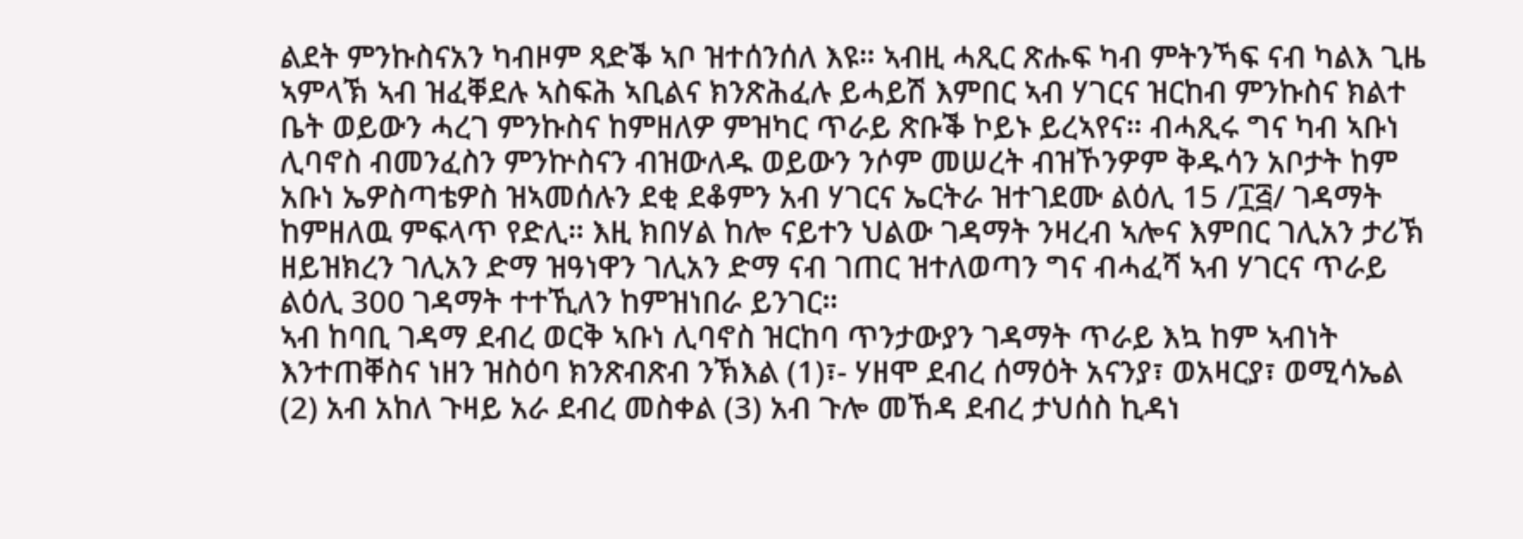ልደት ምንኩስናአን ካብዞም ጻድቕ ኣቦ ዝተሰንሰለ እዩ። ኣብዚ ሓጺር ጽሑፍ ካብ ምትንኻፍ ናብ ካልእ ጊዜ ኣምላኽ ኣብ ዝፈቐደሉ ኣስፍሕ ኣቢልና ክንጽሕፈሉ ይሓይሽ እምበር ኣብ ሃገርና ዝርከብ ምንኩስና ክልተ ቤት ወይውን ሓረገ ምንኩስና ከምዘለዎ ምዝካር ጥራይ ጽቡቕ ኮይኑ ይረኣየና። ብሓጺሩ ግና ካብ ኣቡነ ሊባኖስ ብመንፈስን ምንኵስናን ብዝውለዱ ወይውን ንሶም መሠረት ብዝኾንዎም ቅዱሳን አቦታት ከም አቡነ ኤዎስጣቴዎስ ዝኣመሰሉን ደቂ ደቆምን አብ ሃገርና ኤርትራ ዝተገደሙ ልዕሊ 15 /፲፭/ ገዳማት ከምዘለዉ ምፍላጥ የድሊ። እዚ ክበሃል ከሎ ናይተን ህልው ገዳማት ንዛረብ ኣሎና እምበር ገሊአን ታሪኽ ዘይዝክረን ገሊአን ድማ ዝዓነዋን ገሊአን ድማ ናብ ገጠር ዝተለወጣን ግና ብሓፈሻ ኣብ ሃገርና ጥራይ ልዕሊ 300 ገዳማት ተተኺለን ከምዝነበራ ይንገር።
ኣብ ከባቢ ገዳማ ደብረ ወርቅ ኣቡነ ሊባኖስ ዝርከባ ጥንታውያን ገዳማት ጥራይ እኳ ከም ኣብነት እንተጠቐስና ነዘን ዝስዕባ ክንጽብጽብ ንኽእል (1)፣- ሃዘሞ ደብረ ሰማዕት አናንያ፣ ወአዛርያ፣ ወሚሳኤል (2) አብ አከለ ጉዛይ አራ ደብረ መስቀል (3) አብ ጉሎ መኸዳ ደብረ ታህሰስ ኪዳነ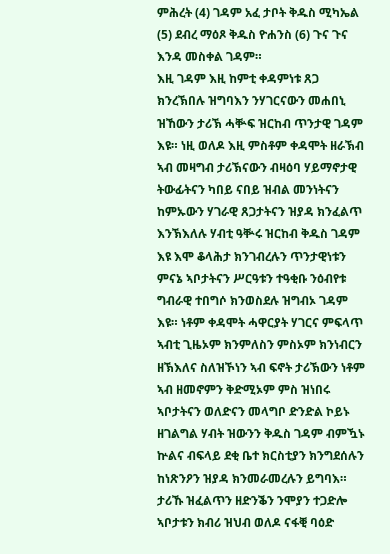ምሕረት (4) ገዳም አፈ ታቦት ቅዱስ ሚካኤል (5) ደብረ ማዕጾ ቅዱስ ዮሐንስ (6) ጉና ጉና እንዳ መስቀል ገዳም።
እዚ ገዳም እዚ ከምቲ ቀዳምነቱ ጸጋ ክንረኽበሉ ዝግባእን ንሃገርናውን መሐበኒ ዝኸውን ታሪኽ ሓቝፍ ዝርከብ ጥንታዊ ገዳም እዩ። ነዚ ወለዶ እዚ ምስቶም ቀዳሞት ዘራኽብ ኣብ መዛግብ ታሪኽናውን ብዛዕባ ሃይማኖታዊ ትውፊትናን ካበይ ናበይ ዝብል መንነትናን ከምኡውን ሃገራዊ ጸጋታትናን ዝያዳ ክንፈልጥ እንኽእለሉ ሃብቲ ዓቝሩ ዝርከብ ቅዱስ ገዳም እዩ እሞ ቆላሕታ ክንገብረሉን ጥንታዊነቱን ምናኔ ኣቦታትናን ሥርዓቱን ተዓቂቡ ንዕብየቱ ግብራዊ ተበግሶ ክንወስደሉ ዝግብኦ ገዳም እዩ። ነቶም ቀዳሞት ሓዋርያት ሃገርና ምፍላጥ ኣብቲ ጊዜኦም ክንምለስን ምስኦም ክንነብርን ዘኽእለና ስለዝኾነን ኣብ ፍኖት ታሪኽውን ነቶም ኣብ ዘመኖምን ቅድሚኦም ምስ ዝነበሩ ኣቦታትናን ወለድናን መላግቦ ድንድል ኮይኑ ዘገልግል ሃብት ዝውንን ቅዱስ ገዳም ብምዃኑ ኵልና ብፍላይ ደቂ ቤተ ክርስቲያን ክንግደሰሉን ከነጽንዖን ዝያዳ ክንመራመረሉን ይግባእ። ታሪኹ ዝፈልጥን ዘድንቕን ንሞያን ተጋድሎ ኣቦታቱን ክብሪ ዝህብ ወለዶ ናፋቒ ባዕድ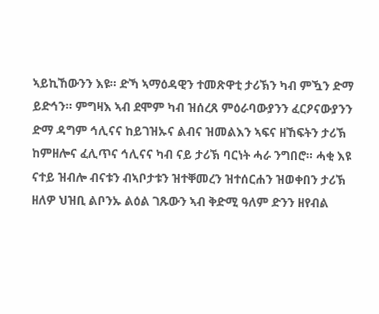ኣይኪኸውንን እዩ። ድኻ ኣማዕዳዊን ተመጽዋቲ ታሪኽን ካብ ምዃን ድማ ይድኅን። ምግዛእ ኣብ ደሞም ካብ ዝሰረጸ ምዕራባውያንን ፈርዖናውያንን ድማ ዳግም ኅሊናና ከይገዝኡና ልብና ዝመልእን ኣፍና ዘኸፍትን ታሪኽ ከምዘሎና ፈሊጥና ኅሊናና ካብ ናይ ታሪኽ ባርነት ሓራ ንግበሮ። ሓቂ እዩ ናተይ ዝብሎ ብናቱን ብኣቦታቱን ዝተቐመረን ዝተሰርሐን ዝወቀበን ታሪኽ ዘለዎ ህዝቢ ልቦንኡ ልዕል ገጹውን ኣብ ቅድሚ ዓለም ድንን ዘየብል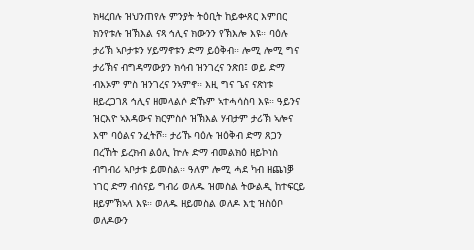ክዛረበሉ ዝህንጠየሉ ምንያት ትዕቢት ከይቍጸር እምበር ክንየቱሉ ዝኽእል ናጻ ኅሊና ክውንን የኽእሎ እዩ። ባዕሉ ታሪኽ ኣቦታቱን ሃይማኖቱን ድማ ይዕቅብ። ሎሚ ሎሚ ግና ታሪኽና ብግዳማውያን ክሳብ ዝንገረና ንጽበ፤ ወይ ድማ ብእኦም ምስ ዝንገረና ንኣምኖ። እዚ ግና ጌና ናጽነቱ ዘይረጋገጸ ኅሊና ዘመላልሶ ድኹም ኣተሓሳስባ እዩ። ዓይንና ዝርእዮ ኣእዳውና ክርምስሶ ዝኽእል ሃብታም ታሪኽ ኣሎና እሞ ባዕልና ንፈትሾ። ታሪኹ ባዕሉ ዝዕቅብ ድማ ጸጋን በረኸት ይረክብ ልዕሊ ኵሉ ድማ ብመልክዕ ዘይኮነስ ብግብሪ ኣቦታቱ ይመስል። ዓለም ሎሚ ሓደ ካብ ዘጨነቓ ነገር ድማ ብሰናይ ግብሪ ወለዱ ዝመስል ትውልዲ ከተፍርይ ዘይምኽኣላ እዩ። ወለዱ ዘይመስል ወለዶ እቲ ዝስዕቦ ወለዶውን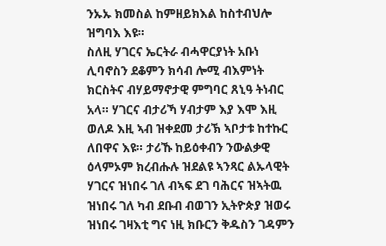ንኡኡ ክመስል ከምዘይክእል ከስተብህሎ ዝግባእ እዩ።
ስለዚ ሃገርና ኤርትራ ብሓዋርያነት አቡነ ሊባኖስን ደቆምን ክሳብ ሎሚ ብእምነት ክርስትና ብሃይማኖታዊ ምግባር ጸኒዓ ትነብር አላ። ሃገርና ብታሪኻ ሃብታም እያ እሞ እዚ ወለዶ እዚ ኣብ ዝቀደመ ታሪኽ ኣቦታቱ ከተኩር ለበዋና እዩ። ታሪኹ ከይዕቀብን ንውልቃዊ ዕላምኦም ክረብሑሉ ዝደልዩ ኣንጻር ልኡላዊት ሃገርና ዝነበሩ ገለ ብኣፍ ደገ ባሕርና ዝኣትዉ ዝነበሩ ገለ ካብ ደቡብ ብወገን ኢትዮጵያ ዝወሩ ዝነበሩ ገዛእቲ ግና ነዚ ክቡርን ቅዱስን ገዳምን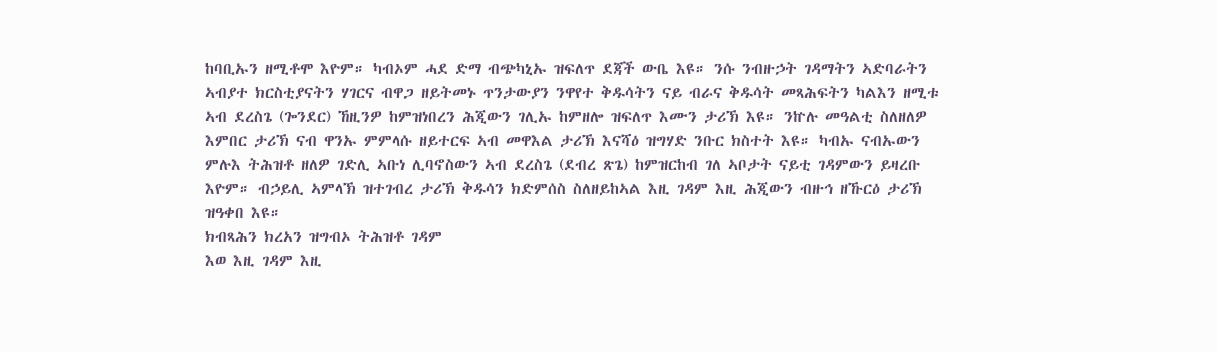ከባቢኡን ዘሚቶሞ እዮም። ካብኦም ሓደ ድማ ብጭካኒኡ ዝፍለጥ ደጃች ውቤ እዩ። ንሱ ንብዙኃት ገዳማትን ኣድባራትን ኣብያተ ክርስቲያናትን ሃገርና ብዋጋ ዘይትመኑ ጥንታውያን ንዋየተ ቅዱሳትን ናይ ብራና ቅዱሳት መጻሕፍትን ካልእን ዘሚቱ ኣብ ደረስጌ (ጐንደር) ኸዚንዎ ከምዝነበረን ሕጂውን ገሊኡ ከምዘሎ ዝፍለጥ እሙን ታሪኽ እዩ። ንኵሉ መዓልቲ ስለዘለዎ እምበር ታሪኽ ናብ ዋንኡ ምምላሱ ዘይተርፍ ኣብ መዋእል ታሪኽ እናሻዕ ዝግሃድ ንቡር ክስተት እዩ። ካብኡ ናብኡውን ምሉእ ትሕዝቶ ዘለዎ ገድሊ ኣቡነ ሊባኖስውን ኣብ ደረስጌ (ደብረ ጽጌ) ከምዝርከብ ገለ ኣቦታት ናይቲ ገዳምውን ይዛረቡ እዮም። ብኃይሊ ኣምላኽ ዝተገብረ ታሪኽ ቅዱሳን ክድምሰስ ስለዘይከኣል እዚ ገዳም እዚ ሕጂውን ብዙኅ ዘኹርዕ ታሪኽ ዝዓቀበ እዩ።
ክብጻሕን ክረአን ዝግብኦ ትሕዝቶ ገዳም
እወ እዚ ገዳም እዚ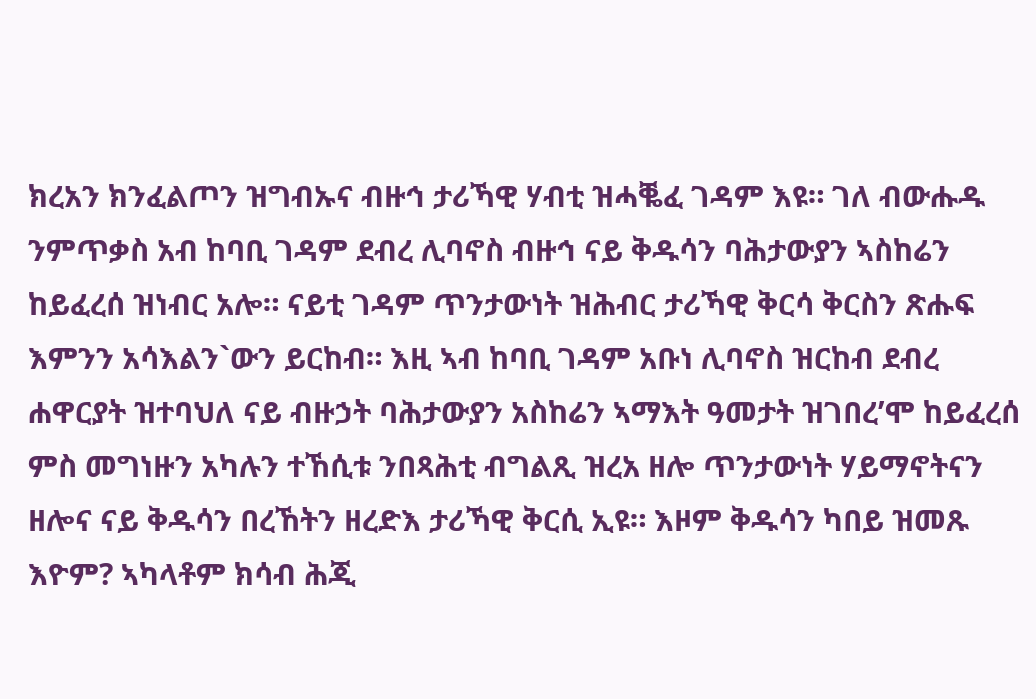ክረአን ክንፈልጦን ዝግብኡና ብዙኅ ታሪኻዊ ሃብቲ ዝሓቘፈ ገዳም እዩ። ገለ ብውሑዱ ንምጥቃስ አብ ከባቢ ገዳም ደብረ ሊባኖስ ብዙኅ ናይ ቅዱሳን ባሕታውያን ኣስከሬን ከይፈረሰ ዝነብር አሎ። ናይቲ ገዳም ጥንታውነት ዝሕብር ታሪኻዊ ቅርሳ ቅርስን ጽሑፍ እምንን አሳእልን`ውን ይርከብ። እዚ ኣብ ከባቢ ገዳም አቡነ ሊባኖስ ዝርከብ ደብረ ሐዋርያት ዝተባህለ ናይ ብዙኃት ባሕታውያን አስከሬን ኣማእት ዓመታት ዝገበረ’ሞ ከይፈረሰ ምስ መግነዙን አካሉን ተኸሲቱ ንበጻሕቲ ብግልጺ ዝረአ ዘሎ ጥንታውነት ሃይማኖትናን ዘሎና ናይ ቅዱሳን በረኸትን ዘረድእ ታሪኻዊ ቅርሲ ኢዩ። እዞም ቅዱሳን ካበይ ዝመጹ እዮም? ኣካላቶም ክሳብ ሕጂ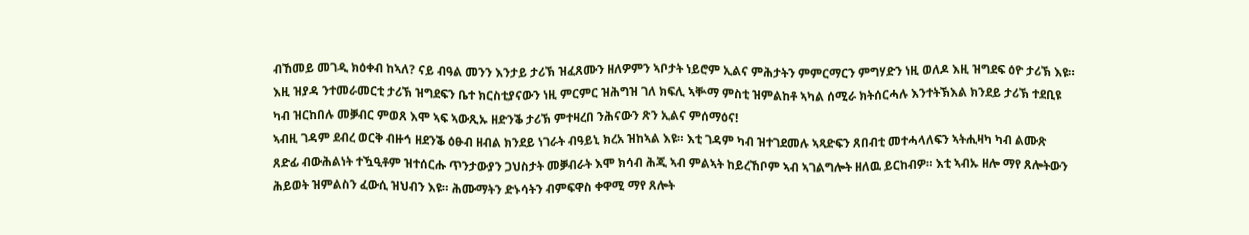ብኸመይ መገዲ ክዕቀብ ከኣለ? ናይ ብዓል መንን እንታይ ታሪኽ ዝፈጸሙን ዘለዎምን ኣቦታት ነይሮም ኢልና ምሕታትን ምምርማርን ምግሃድን ነዚ ወለዶ እዚ ዝግደፍ ዕዮ ታሪኽ እዩ። እዚ ዝያዳ ንተመራመርቲ ታሪኽ ዝግደፍን ቤተ ክርስቲያናውን ነዚ ምርምር ዝሕግዝ ገለ ክፍሊ ኣቝማ ምስቲ ዝምልከቶ ኣካል ሰሚራ ክትሰርሓሉ እንተትኽእል ክንደይ ታሪኽ ተደቢዩ ካብ ዝርከበሉ መቓብር ምወጸ እሞ ኣፍ ኣውጺኡ ዘድንቕ ታሪኽ ምተዛረበ ንሕናውን ጽን ኢልና ምሰማዕና!
ኣብዚ ገዳም ደብረ ወርቅ ብዙኅ ዘደንቕ ዕፁብ ዘብል ክንደይ ነገራት ብዓይኒ ክረአ ዝከኣል እዩ። እቲ ገዳም ካብ ዝተገደመሉ ኣጻድፍን ጸበብቲ መተሓላለፍን ኣትሒዛካ ካብ ልሙጽ ጸድፊ ብውሕልነት ተዃዒቶም ዝተሰርሑ ጥንታውያን ጋህስታት መቓብራት እሞ ክሳብ ሕጂ ኣብ ምልኣት ከይረኸቦም ኣብ ኣገልግሎት ዘለዉ ይርከብዎ። እቲ ኣብኡ ዘሎ ማየ ጸሎትውን ሕይወት ዝምልስን ፈውሲ ዝህብን እዩ። ሕሙማትን ድኑሳትን ብምፍዋስ ቀዋሚ ማየ ጸሎት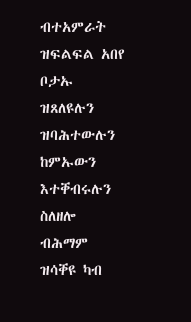ብተአምራት ዝፍልፍል አበየ ቦታኡ ዝጸለዩሉን ዝባሕተውሉን ከምኡውን እተቐብሩሉን ስለዘሎ ብሕማም ዝሳቐዩ ካብ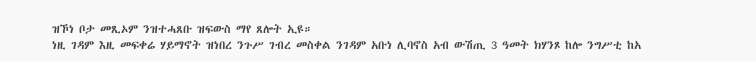ዝኾነ ቦታ መጺኦም ንዝተሓጸቡ ዝፍውስ ማየ ጸሎት ኢዩ።
ነዚ ገዳም እዚ መፍቀሬ ሃይማኖት ዝነበረ ንጉሥ ገብረ መስቀል ንገዳም አቡነ ሊባኖስ አብ ውሽጢ 3 ዓመት ክሃንጾ ከሎ ንግሥቲ ከአ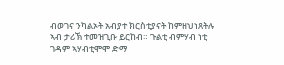ብወገና ንካልኦት አብያተ ክርስቲያናት ከምዘህነጸትሉ ኣብ ታሪኽ ተመዝጊቡ ይርከብ። ጉልቲ ብምሃብ ነቲ ገዳም ኣሃብቲሞሞ ድማ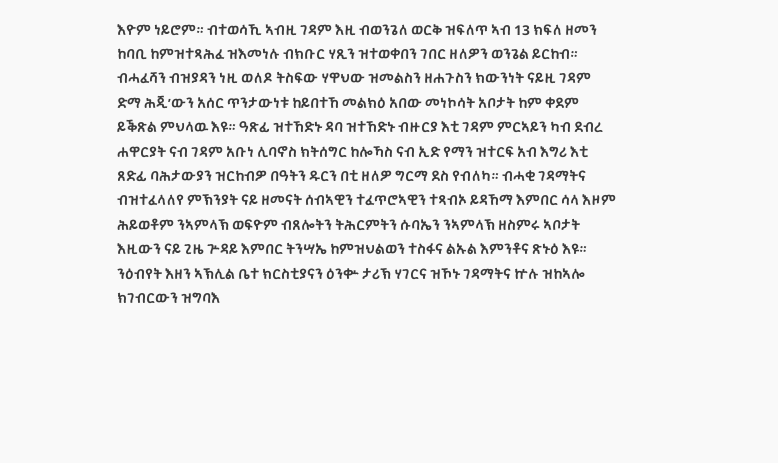እዮም ነይሮም። ብተወሳኺ ኣብዚ ገዳም እዚ ብወንጌለ ወርቅ ዝፍለጥ ኣብ 13 ክፍለ ዘመን ከባቢ ከምዝተጻሕፈ ዝእመነሉ ብክቡር ሃጺን ዝተወቀበን ገበር ዘለዎን ወንጌል ይርከብ። ብሓፈሻን ብዝያዳን ነዚ ወለዶ ትስፍው ሃዋህው ዝመልስን ዘሐጉስን ክውንነት ናይዚ ገዳም ድማ ሕጂ’ውን አሰር ጥንታውነቱ ከይበተኸ መልክዕ አበው መነኮሳት አቦታት ከም ቀደም ይቕጽል ምህላዉ እዩ። ዓጽፊ ዝተኸድኑ ዳባ ዝተኸድኑ ብዙርያ እቲ ገዳም ምርኣይን ካብ ደብረ ሐዋርያት ናብ ገዳም አቡነ ሊባኖስ ክትሰግር ከሎኻስ ናብ ኢድ የማን ዝተርፍ አብ እግሪ እቲ ጸድፊ ባሕታውያን ዝርከብዎ በዓትን ዱርን በቲ ዘለዎ ግርማ ደስ የብለካ። ብሓቂ ገዳማትና ብዝተፈላለየ ምኽንያት ናይ ዘመናት ሰብኣዊን ተፈጥሮኣዊን ተጻብኦ ይዳኸማ እምበር ሳላ እዞም ሕይወቶም ንኣምላኽ ወፍዮም ብጸሎትን ትሕርምትን ሱባኤን ንኣምላኽ ዘስምሩ ኣቦታት እዚውን ናይ ጊዜ ጕዳይ እምበር ትንሣኤ ከምዝህልወን ተስፋና ልኡል እምንቶና ጽኑዕ እዩ። ንዕብየት እዘን ኣኽሊል ቤተ ክርስቲያናን ዕንቍ ታሪኽ ሃገርና ዝኾኑ ገዳማትና ኵሉ ዝከኣሎ ክገብርውን ዝግባእ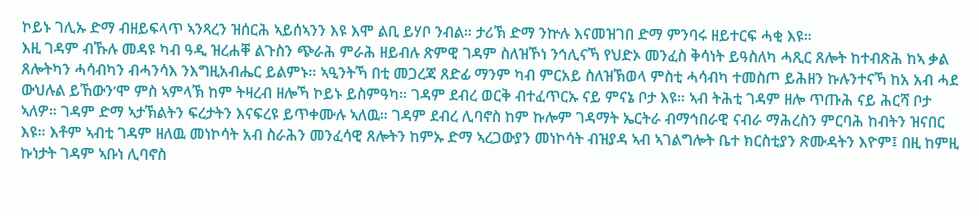ኮይኑ ገሊኡ ድማ ብዘይፍላጥ ኣንጻረን ዝሰርሕ ኣይሰኣንን እዩ እሞ ልቢ ይሃቦ ንብል። ታሪኽ ድማ ንኵሉ እናመዝገበ ድማ ምንባሩ ዘይተርፍ ሓቂ እዩ።
እዚ ገዳም ብኹሉ መዳዩ ካብ ዓዲ ዝረሐቐ ልጉስን ጭራሕ ምራሕ ዘይብሉ ጽምዊ ገዳም ስለዝኾነ ንኅሊናኻ የህድኦ መንፈስ ቅሳነት ይዓስለካ ሓጺር ጸሎት ከተብጽሕ ከኣ ቃል ጸሎትካን ሓሳብካን ብሓንሳእ ንእግዚአብሔር ይልምኑ። ኣዒንትኻ በቲ መጋረጃ ጸድፊ ማንም ካብ ምርአይ ስለዝኽወላ ምስቲ ሓሳብካ ተመስጦ ይሕዘን ኩሉንተናኻ ከአ አብ ሓደ ውህሉል ይኸውን’ሞ ምስ ኣምላኽ ከም ትዛረብ ዘሎኻ ኮይኑ ይስምዓካ። ገዳም ደብረ ወርቅ ብተፈጥርኡ ናይ ምናኔ ቦታ እዩ። ኣብ ትሕቲ ገዳም ዘሎ ጥጡሕ ናይ ሕርሻ ቦታ ኣለዎ። ገዳም ድማ ኣታኽልትን ፍረታትን እናፍረዩ ይጥቀሙሉ ኣለዉ። ገዳም ደብረ ሊባኖስ ከም ኩሎም ገዳማት ኤርትራ ብማኅበራዊ ናብራ ማሕረስን ምርባሕ ከብትን ዝናበር እዩ። እቶም ኣብቲ ገዳም ዘለዉ መነኮሳት አብ ስራሕን መንፈሳዊ ጸሎትን ከምኡ ድማ ኣረጋውያን መነኮሳት ብዝያዳ ኣብ ኣገልግሎት ቤተ ክርስቲያን ጽሙዳትን እዮም፤ በዚ ከምዚ ኩነታት ገዳም ኣቡነ ሊባኖስ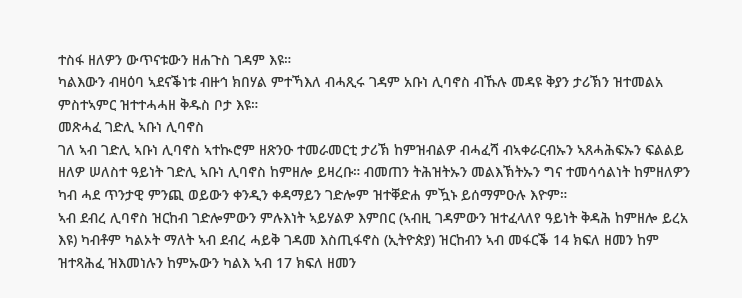ተስፋ ዘለዎን ውጥናቱውን ዘሐጉስ ገዳም እዩ።
ካልእውን ብዛዕባ ኣደናቕነቱ ብዙኅ ክበሃል ምተኻእለ ብሓጺሩ ገዳም አቡነ ሊባኖስ ብኹሉ መዳዩ ቅያን ታሪኽን ዝተመልአ ምስተኣምር ዝተተሓሓዘ ቅዱስ ቦታ እዩ።
መጽሓፈ ገድሊ ኣቡነ ሊባኖስ
ገለ ኣብ ገድሊ ኣቡነ ሊባኖስ ኣተኲሮም ዘጽንዑ ተመራመርቲ ታሪኽ ከምዝብልዎ ብሓፈሻ ብኣቀራርብኡን ኣጸሓሕፍኡን ፍልልይ ዘለዎ ሠለስተ ዓይነት ገድሊ ኣቡነ ሊባኖስ ከምዘሎ ይዛረቡ። ብመጠን ትሕዝትኡን መልእኽትኡን ግና ተመሳሳልነት ከምዘለዎን ካብ ሓደ ጥንታዊ ምንጪ ወይውን ቀንዲን ቀዳማይን ገድሎም ዝተቐድሐ ምዃኑ ይሰማምዑሉ እዮም።
ኣብ ደብረ ሊባኖስ ዝርከብ ገድሎምውን ምሉእነት ኣይሃልዎ እምበር (ኣብዚ ገዳምውን ዝተፈላለየ ዓይነት ቅዳሕ ከምዘሎ ይረአ እዩ) ካብቶም ካልኦት ማለት ኣብ ደብረ ሓይቅ ገዳመ እስጢፋኖስ (ኢትዮጵያ) ዝርከብን ኣብ መፋርቕ 14 ክፍለ ዘመን ከም ዝተጻሕፈ ዝእመነሉን ከምኡውን ካልእ ኣብ 17 ክፍለ ዘመን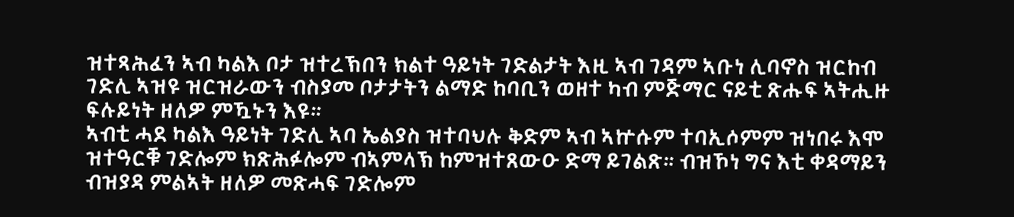ዝተጻሕፈን ኣብ ካልእ ቦታ ዝተረኽበን ክልተ ዓይነት ገድልታት እዚ ኣብ ገዳም ኣቡነ ሊባኖስ ዝርከብ ገድሊ ኣዝዩ ዝርዝራውን ብስያመ ቦታታትን ልማድ ከባቢን ወዘተ ካብ ምጅማር ናይቲ ጽሑፍ ኣትሒዙ ፍሉይነት ዘለዎ ምዃኑን እዩ።
ኣብቲ ሓደ ካልእ ዓይነት ገድሊ ኣባ ኤልያስ ዝተባህሉ ቅድም ኣብ ኣኵሱም ተባኢሶምም ዝነበሩ እሞ ዝተዓርቑ ገድሎም ክጽሕፉሎም ብኣምላኽ ከምዝተጸውዑ ድማ ይገልጽ። ብዝኾነ ግና እቲ ቀዳማይን ብዝያዳ ምልኣት ዘለዎ መጽሓፍ ገድሎም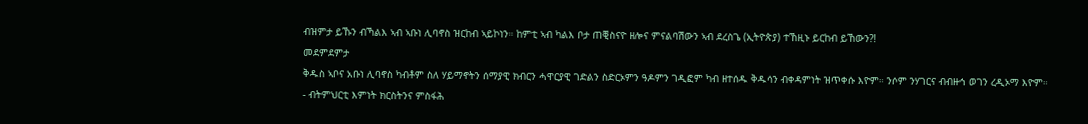ብዝምታ ይኹን ብኻልእ ኣብ ኣቡነ ሊባኖስ ዝርከብ ኣይኮነን። ከምቲ ኣብ ካልእ ቦታ ጠቒስናዮ ዘሎና ምናልባሽውን ኣብ ደረስጌ (ኢትዮጵያ) ተኸዚኑ ይርከብ ይኸውን?!
መደምደምታ
ቅዱስ ኣቦና አቡነ ሊባኖስ ካብቶም ስለ ሃይማኖትን ሰማያዊ ክብርን ሓዋርያዊ ገድልን ስድርኦምን ዓዶምን ገዲፎም ካብ ዘተሰዱ ቅዱሳን ብቀዳምነት ዝጥቀሱ እዮም። ንሶም ንሃገርና ብብዙኅ ወገን ረዲኦማ እዮም።
- ብትምህርቲ እምነት ክርስትንና ምስፋሕ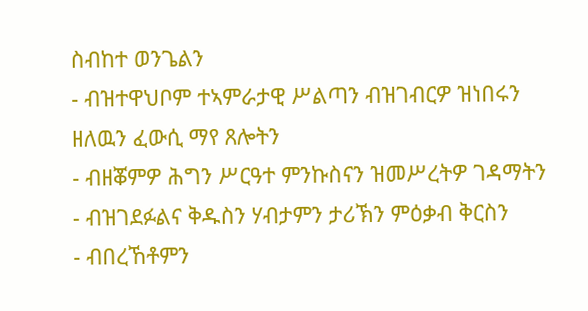ስብከተ ወንጌልን
- ብዝተዋህቦም ተኣምራታዊ ሥልጣን ብዝገብርዎ ዝነበሩን ዘለዉን ፈውሲ ማየ ጸሎትን
- ብዘቖምዎ ሕግን ሥርዓተ ምንኩስናን ዝመሥረትዎ ገዳማትን
- ብዝገደፉልና ቅዱስን ሃብታምን ታሪኽን ምዕቃብ ቅርስን
- ብበረኸቶምን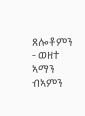ጸሎቶምን
- ወዘተ
ኣማን ብኣምን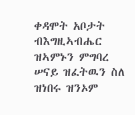ቀዳሞት አቦታት ብእግዚኣብሔር ዝኣምኑን ምግባረ ሠናይ ዝፈትዉን ስለ ዝነበሩ ዝንኦም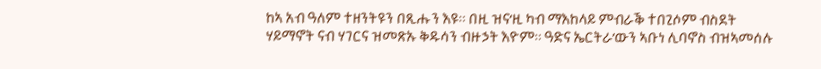ከኣ አብ ዓለም ተዘንትዩን በጺሑን እዩ። በዚ ዝና‘ዚ ካብ ማእከላይ ምብራቕ ተበጊሶም ብስደት ሃይማኖት ናብ ሃገርና ዝመጽኡ ቅዱሳን ብዙኃት እዮም። ዓድና ኤርትራ’ውን ኣቡነ ሊባኖስ ብዝኣመሰሉ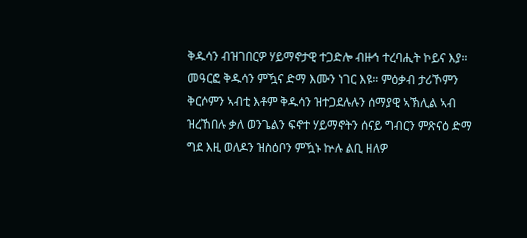ቅዱሳን ብዝገበርዎ ሃይማኖታዊ ተጋድሎ ብዙኅ ተረባሒት ኮይና እያ። መዓርፎ ቅዱሳን ምዃና ድማ እሙን ነገር እዩ። ምዕቃብ ታሪኾምን ቅርሶምን ኣብቲ እቶም ቅዱሳን ዝተጋደሉሉን ሰማያዊ ኣኽሊል ኣብ ዝረኸበሉ ቃለ ወንጌልን ፍኖተ ሃይማኖትን ሰናይ ግብርን ምጽናዕ ድማ ግደ እዚ ወለዶን ዝስዕቦን ምዃኑ ኵሉ ልቢ ዘለዎ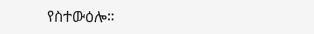የስተውዕሎ።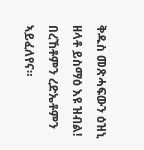ቅዱስ መጽሓፍውን ዕዝኒ ዘላቶ ይስማዕ እዩ ዝብል!
በረኸቶምን ረድኤቶምን ኣይፈለየና።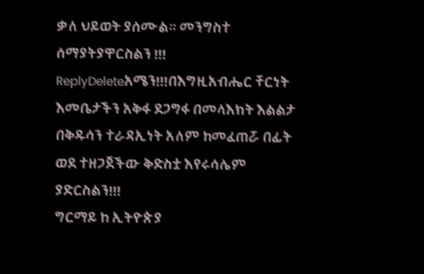ቃለ ህይወት ያሰሙል። መንግስተ ሰማያትያዋርስልን !!!
ReplyDeleteአሜን!!!በእግዚአብሔር ቸርነት እመቤታችን አቅፋ ደጋግፋ በመላእክት እልልታ በቅዱሳን ተራዳኢነት አለም ከመፈጠሯ በፊት ወደ ተዘጋጀችው ቅድስቷ እየሩሳሌም ያድርስልን!!!
ግርማይ ከ ኢትዮጵያ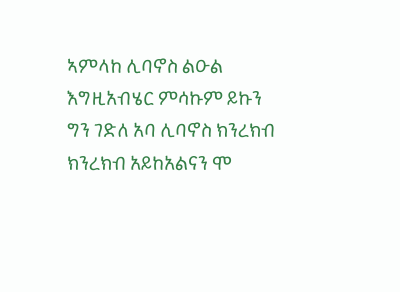ኣምላከ ሊባኖስ ልዑል እግዚአብሄር ምሳኩም ይኩን ግን ገድለ አባ ሊባኖስ ክንረክብ ክንረክብ አይከአልናን ሞ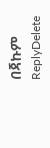በጃኩም
ReplyDelete